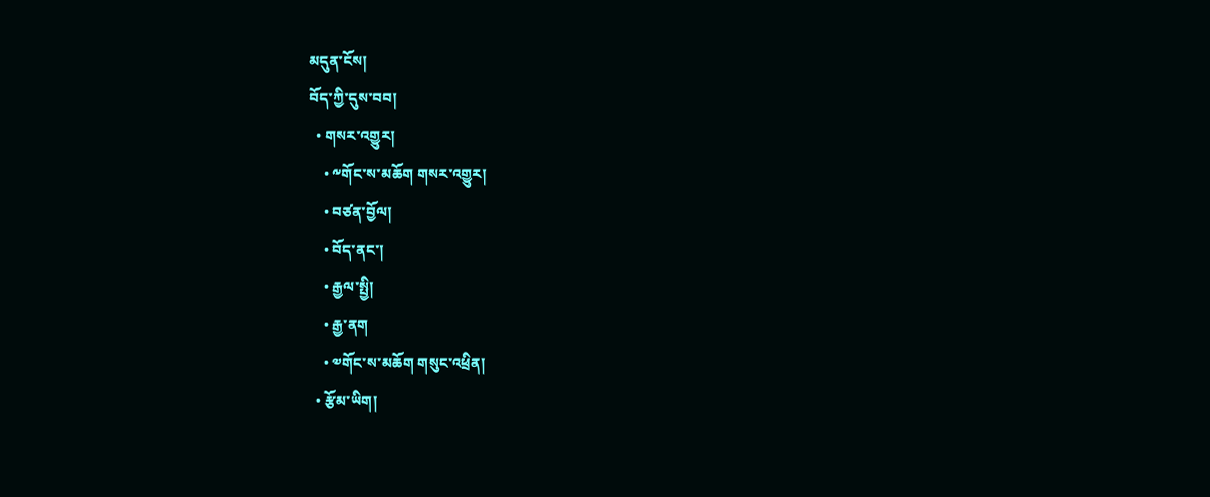མདུན་ངོས།
བོད་ཀྱི་དུས་བབ།
  • གསར་འགྱུར།
    • ༸གོང་ས་མཆོག གསར་འགྱུར།
    • བཙན་བྱོལ།
    • བོད་ནང་།
    • རྒྱལ་སྤྱི།
    • རྒྱ་ནག
    • ༧གོང་ས་མཆོག གསུང་འཕྲིན།
  • རྩོམ་ཡིག།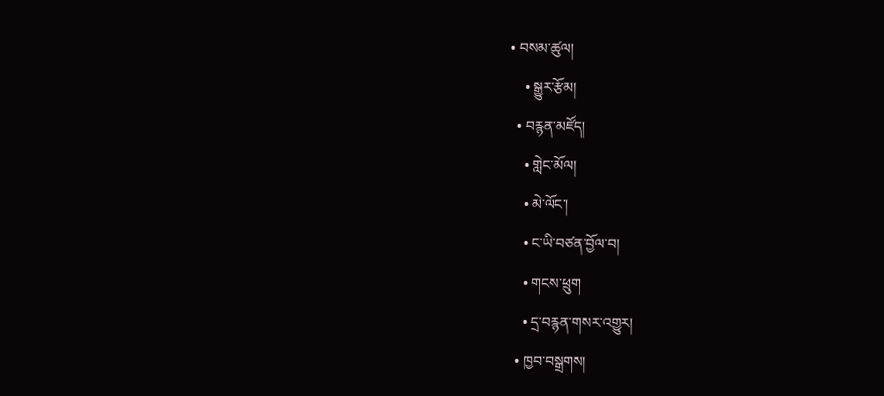• བསམ་ཚུལ།
    • སྒྱུར་རྩོམ།
  • བརྙན་མཛོད།
    • གླེང་མོལ།
    • མེ་ལོང་།
    • ང་ཡི་བཙན་བྱོལ་བ།
    • གངས་ཕྲུག
    • དྲ་བརྙན་གསར་འགྱུར།
  • ཁྱབ་བསྒྲགས།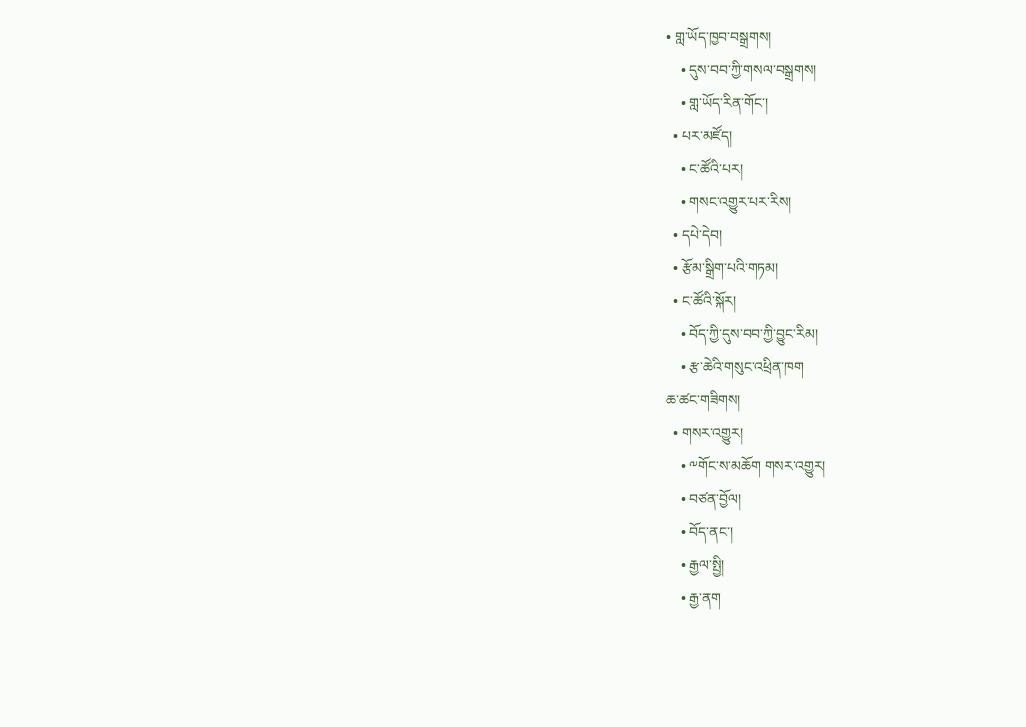• གླ་ཡོད་ཁྱབ་བསྒྲགས།
    • དུས་བབ་ཀྱི་གསལ་བསྒྲགས།
    • གླ་ཡོད་རིན་གོང་།
  • པར་མཛོད།
    • ང་ཚོའི་པར།
    • གསང་འགྱུར་པར་རིས།
  • དཔེ་དེབ།
  • རྩོམ་སྒྲིག་པའི་གཏམ།
  • ང་ཚོའི་སྐོར།
    • བོད་ཀྱི་དུས་བབ་ཀྱི་བྱུང་རིམ།
    • རྩ་ཆེའི་གསུང་འཕྲིན་ཁག
ཆ་ཚང་གཟིགས།
  • གསར་འགྱུར།
    • ༸གོང་ས་མཆོག གསར་འགྱུར།
    • བཙན་བྱོལ།
    • བོད་ནང་།
    • རྒྱལ་སྤྱི།
    • རྒྱ་ནག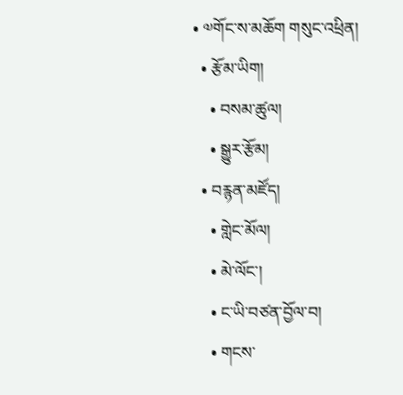• ༧གོང་ས་མཆོག གསུང་འཕྲིན།
  • རྩོམ་ཡིག།
    • བསམ་ཚུལ།
    • སྒྱུར་རྩོམ།
  • བརྙན་མཛོད།
    • གླེང་མོལ།
    • མེ་ལོང་།
    • ང་ཡི་བཙན་བྱོལ་བ།
    • གངས་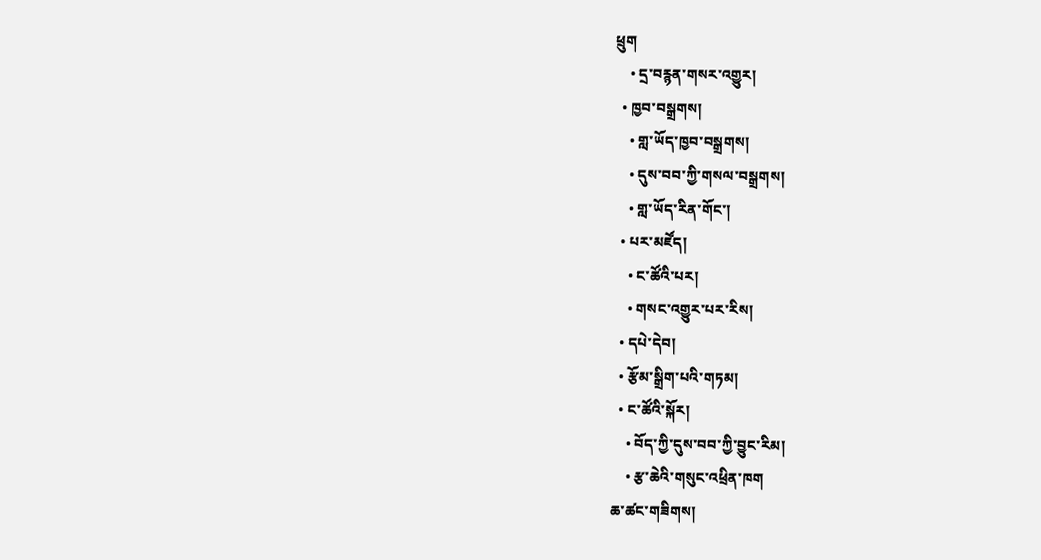ཕྲུག
    • དྲ་བརྙན་གསར་འགྱུར།
  • ཁྱབ་བསྒྲགས།
    • གླ་ཡོད་ཁྱབ་བསྒྲགས།
    • དུས་བབ་ཀྱི་གསལ་བསྒྲགས།
    • གླ་ཡོད་རིན་གོང་།
  • པར་མཛོད།
    • ང་ཚོའི་པར།
    • གསང་འགྱུར་པར་རིས།
  • དཔེ་དེབ།
  • རྩོམ་སྒྲིག་པའི་གཏམ།
  • ང་ཚོའི་སྐོར།
    • བོད་ཀྱི་དུས་བབ་ཀྱི་བྱུང་རིམ།
    • རྩ་ཆེའི་གསུང་འཕྲིན་ཁག
ཆ་ཚང་གཟིགས།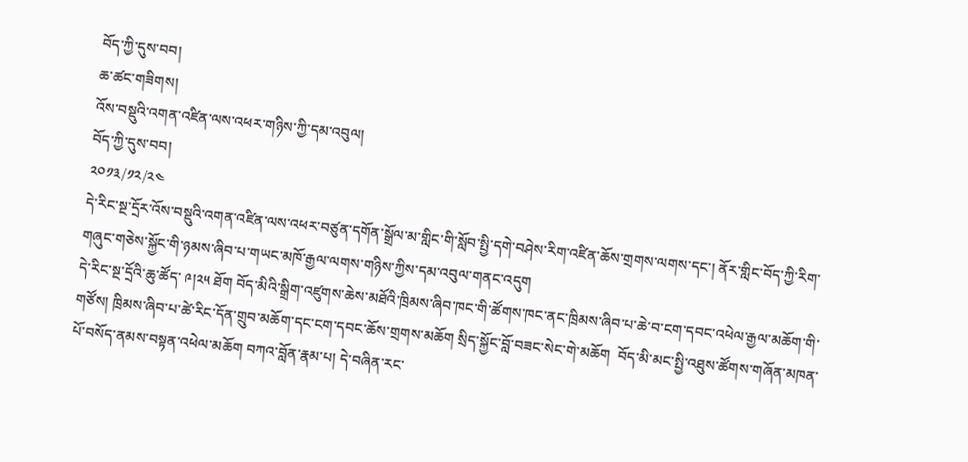བོད་ཀྱི་དུས་བབ།
ཆ་ཚང་གཟིགས།
འོས་བསྡུའི་འགན་འཛིན་ལས་འཕར་གཉིས་ཀྱི་དམ་འབུལ།
བོད་ཀྱི་དུས་བབ།
༢༠༡༣/༡༢/༢༤
དེ་རིང་སྔ་དྲོར་འོས་བསྡུའི་འགན་འཛིན་ལས་འཕར་བཙུན་དགོན་སྒྲོལ་མ་གླིང་གི་སློབ་སྤྱི་དགེ་བཤེས་རིག་འཛིན་ཆོས་གྲགས་ལགས་དང་། ནོར་གླིང་བོད་ཀྱི་རིག་གཞུང་གཅེས་སྐྱོང་གི་ཉམས་ཞིབ་པ་གཡང་མཁོ་རྒྱལ་ལགས་གཉིས་ཀྱིས་དམ་འབུལ་གནང་འདུག
དེ་རིང་སྔ་དྲོའི་ཆུ་ཚོད་ ༩།༢༥ ཐོག བོད་མིའི་སྒྲིག་འཛུགས་ཆེས་མཐོའི་ཁྲིམས་ཞིབ་ཁང་གི་ཚོགས་ཁང་ནང་ཁྲིམས་ཞིབ་པ་ཆེ་བ་ངག་དབང་འཕེལ་རྒྱལ་མཆོག་གི་གཙོས། ཁྲིམས་ཞིབ་པ་ཚེ་རིང་དོན་གྲུབ་མཆོག་དང་ངག་དབང་ཆོས་གྲགས་མཆོག སྲིད་སྐྱོང་བློ་བཟང་སེང་གེ་མཆོག  བོད་མི་མང་སྤྱི་འཐུས་ཚོགས་གཞོན་མཁན་པོ་བསོད་ནམས་བསྟན་འཕེལ་མཆོག བཀའ་བློན་རྣམ་པ། དེ་བཞིན་རང་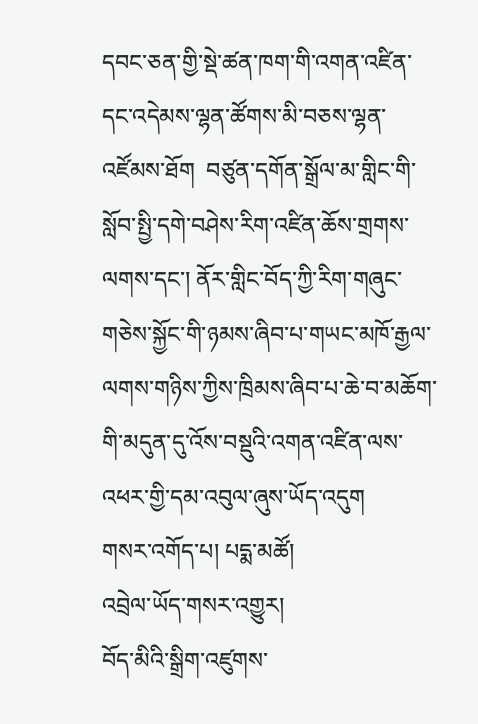དབང་ཅན་གྱི་སྡེ་ཚན་ཁག་གི་འགན་འཛིན་དང་འདེམས་ལྷན་ཚོགས་མི་བཅས་ལྷན་འཛོམས་ཐོག  བཙུན་དགོན་སྒྲོལ་མ་གླིང་གི་སློབ་སྤྱི་དགེ་བཤེས་རིག་འཛིན་ཆོས་གྲགས་ལགས་དང་། ནོར་གླིང་བོད་ཀྱི་རིག་གཞུང་གཅེས་སྐྱོང་གི་ཉམས་ཞིབ་པ་གཡང་མཁོ་རྒྱལ་ལགས་གཉིས་ཀྱིས་ཁྲིམས་ཞིབ་པ་ཆེ་བ་མཆོག་གི་མདུན་དུ་འོས་བསྡུའི་འགན་འཛིན་ལས་འཕར་གྱི་དམ་འབུལ་ཞུས་ཡོད་འདུག
གསར་འགོད་པ། པདྨ་མཚོ།
འབྲེལ་ཡོད་གསར་འགྱུར།
བོད་མིའི་སྒྲིག་འཛུགས་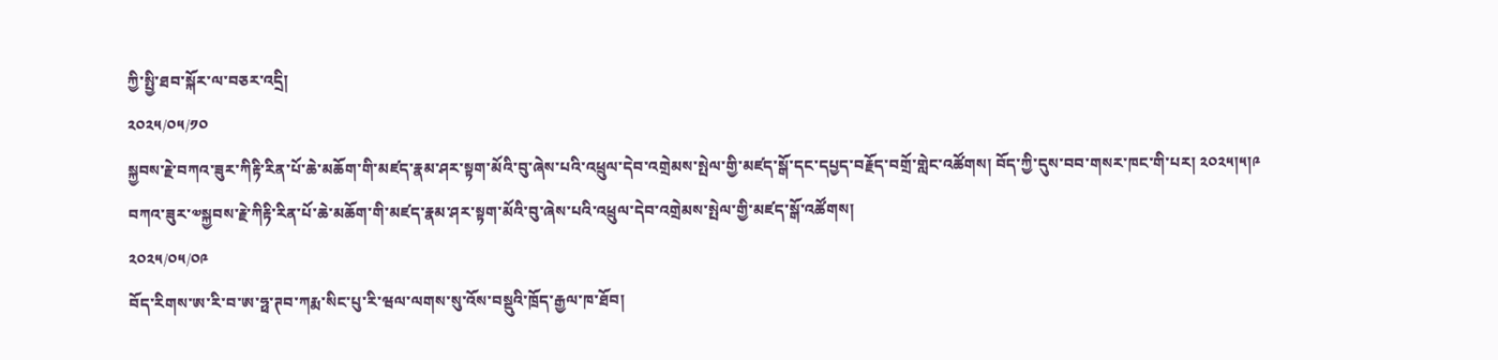ཀྱི་སྤྱི་ཐབ་སྐོར་ལ་བཅར་འདྲི།
༢༠༢༥/༠༥/༡༠
སྐྱབས་རྗེ་བཀའ་ཟུར་ཀིརྟི་རིན་པོ་ཆེ་མཆོག་གི་མཛད་རྣམ་ཤར་སྟག་མོའི་བུ་ཞེས་པའི་འཕྲུལ་དེབ་འགྲེམས་སྤེལ་གྱི་མཛད་སྒོ་དང་དཔྱད་བརྗོད་བགྲོ་གླེང་འཚོགས། བོད་ཀྱི་དུས་བབ་གསར་ཁང་གི་པར། ༢༠༢༥།༥།༩
བཀའ་ཟུར་༧སྐྱབས་རྗེ་ཀིརྟི་རིན་པོ་ཆེ་མཆོག་གི་མཛད་རྣམ་ཤར་སྟག་མོའི་བུ་ཞེས་པའི་འཕྲུལ་དེབ་འགྲེམས་སྤེལ་གྱི་མཛད་སྒོ་འཚོགས།
༢༠༢༥/༠༥/༠༩
བོད་རིགས་ཨ་རི་བ་ཨ་ཧྥ་ཊབ་ཀརྨ་སིང་པུ་རི་ཝལ་ལགས་སུ་འོས་བསྡུའི་ཁྲོད་རྒྱལ་ཁ་ཐོབ།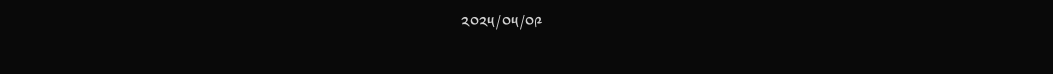༢༠༢༥/༠༥/༠༩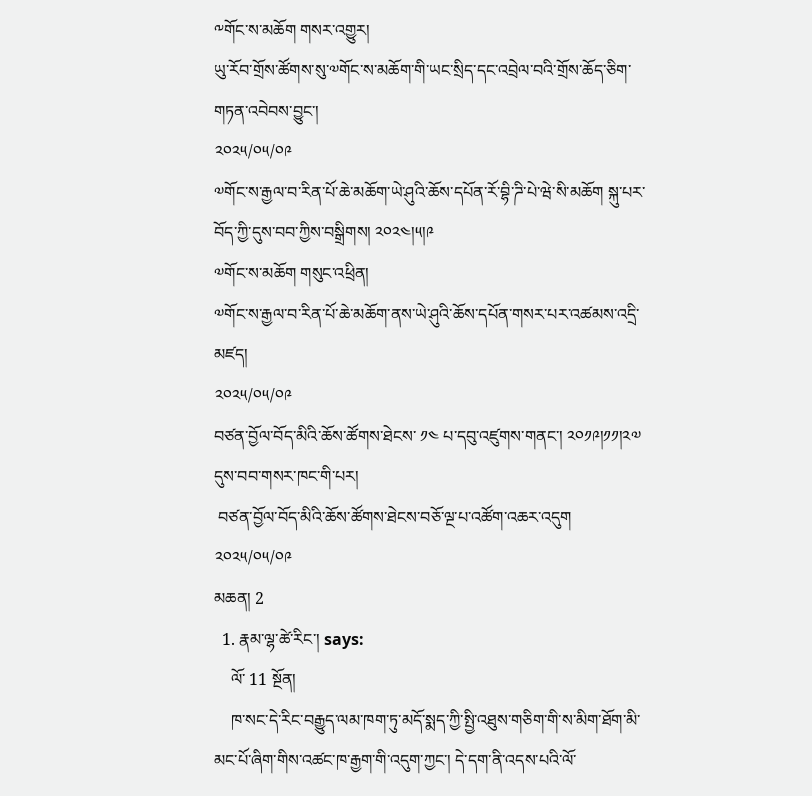༸གོང་ས་མཆོག གསར་འགྱུར།
ཡུ་རོབ་གྲོས་ཚོགས་སུ་༧གོང་ས་མཆོག་གི་ཡང་སྲིད་དང་འབྲེལ་བའི་གྲོས་ཆོད་ཅིག་གཏན་འབེབས་བྱུང་།
༢༠༢༥/༠༥/༠༩
༧གོང་ས་རྒྱལ་བ་རིན་པོ་ཆེ་མཆོག་ཡེ་ཤུའི་ཆོས་དཔོན་རོ་བྷི་ཌི་པེ་ཝེ་སི་མཆོག སྐུ་པར་བོད་ཀྱི་དུས་བབ་ཀྱིས་བསྒྲིགས། ༢༠༢༤།༥།༩
༧གོང་ས་མཆོག གསུང་འཕྲིན།
༧གོང་ས་རྒྱལ་བ་རིན་པོ་ཆེ་མཆོག་ནས་ཡེ་ཤུའི་ཆོས་དཔོན་གསར་པར་འཚམས་འདྲི་མཛད།
༢༠༢༥/༠༥/༠༩
བཙན་བྱོལ་བོད་མིའི་ཆོས་ཚོགས་ཐེངས་ ༡༤ པ་དབུ་འཛུགས་གནང་། ༢༠༡༩།༡༡།༢༧ དུས་བབ་གསར་ཁང་གི་པར།
 བཙན་བྱོལ་བོད་མིའི་ཆོས་ཚོགས་ཐེངས་བཅོ་ལྔ་པ་འཚོག་འཆར་འདུག
༢༠༢༥/༠༥/༠༩
མཆན། 2
  1. རྣམ་ལྷ་ཚེ་རིང་། says:
    ལོ་ 11 སྔོན།
    ཁ་སང་དེ་རིང་བརྒྱུད་ལམ་ཁག་ཏུ་མདོ་སྨད་ཀྱི་སྤྱི་འཐུས་གཅིག་གི་ས་མིག་ཐོག་མི་མང་པོ་ཞིག་གིས་འཚང་ཁ་རྒྱག་གི་འདུག་ཀྱང་། དེ་དག་ནི་འདས་པའི་ལོ་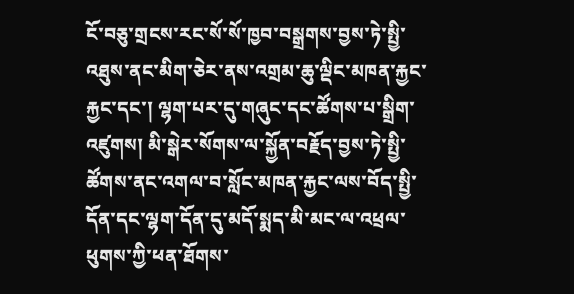ངོ་བཅུ་གྲངས་རང་སོ་སོ་ཁྱབ་བསྒྲགས་བྱས་ཏེ་སྤྱི་འཐུས་ནང་མིག་ཅེར་ནས་འགྲམ་ཆུ་ལྡིང་མཁན་རྐྱང་རྐྱང་དང་། ལྷག་པར་དུ་གཞུང་དང་ཚོགས་པ་སྒྲིག་འཛུགས། མི་སྒེར་སོགས་ལ་སྐྱོན་བརྗོད་བྱས་ཏེ་སྤྱི་ཚོགས་ནང་འགལ་བ་སློང་མཁན་རྐྱང་ལས་བོད་སྤྱི་དོན་དང་ལྷག་དོན་དུ་མདོ་སྨད་མི་མང་ལ་འཕྲལ་ཕུགས་ཀྱི་ཕན་ཐོགས་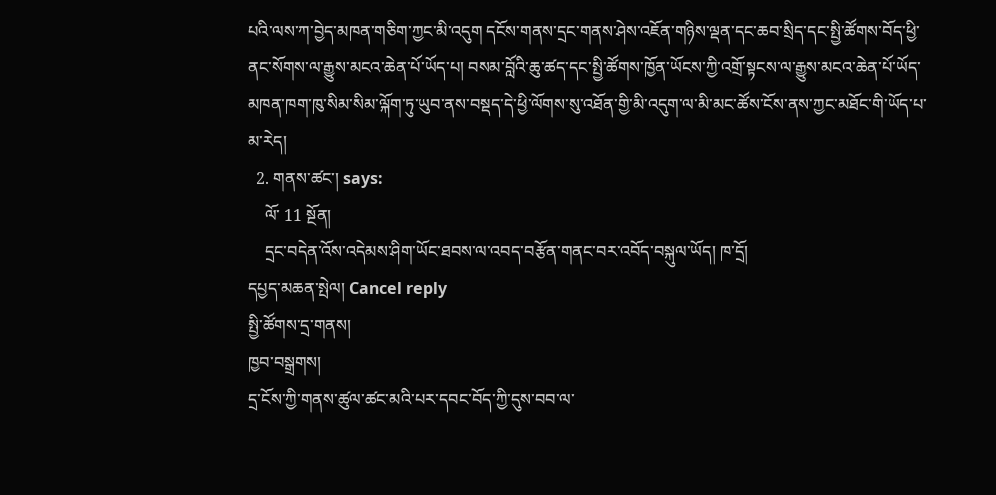པའི་ལས་ཀ་བྱེད་མཁན་གཅིག་ཀྱང་མི་འདུག དངོས་གནས་དྲང་གནས་ཤེས་འཇོན་གཉིས་ལྡན་དང་ཆབ་སྲིད་དང་སྤྱི་ཚོགས་བོད་ཕྱི་ནང་སོགས་ལ་རྒྱུས་མངའ་ཆེན་པོ་ཡོད་པ། བསམ་བློའི་ཆུ་ཚད་དང་སྤྱི་ཚོགས་ཁྱོན་ཡོངས་ཀྱི་འགྲོ་སྟངས་ལ་རྒྱུས་མངའ་ཆེན་པོ་ཡོད་མཁན་ཁག་ཁུ་སིམ་སིམ་ལྐོག་ཏུ་ཡུབ་ནས་བསྡད་དེ་ཕྱི་ལོགས་སུ་འཐོན་གྱི་མི་འདུག་ལ་མི་མང་ཚོས་ངོས་ནས་ཀྱང་མཐོང་གི་ཡོད་པ་མ་རེད།
  2. གནས་ཚང་། says:
    ལོ་ 11 སྔོན།
    དྲང་བདེན་འོས་འདེམས་ཤིག་ཡོང་ཐབས་ལ་འབད་བརྩོན་གནང་བར་འབོད་བསྐུལ་ཡོད། ཁ་དྲོ།
དཔྱད་མཆན་སྤེལ། Cancel reply
སྤྱི་ཚོགས་དྲ་གནས།
ཁྱབ་བསྒྲགས།
དྲ་ངོས་ཀྱི་གནས་ཚུལ་ཚང་མའི་པར་དབང་བོད་ཀྱི་དུས་བབ་ལ་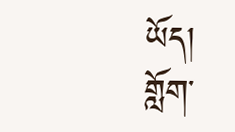ཡོད།
གློག་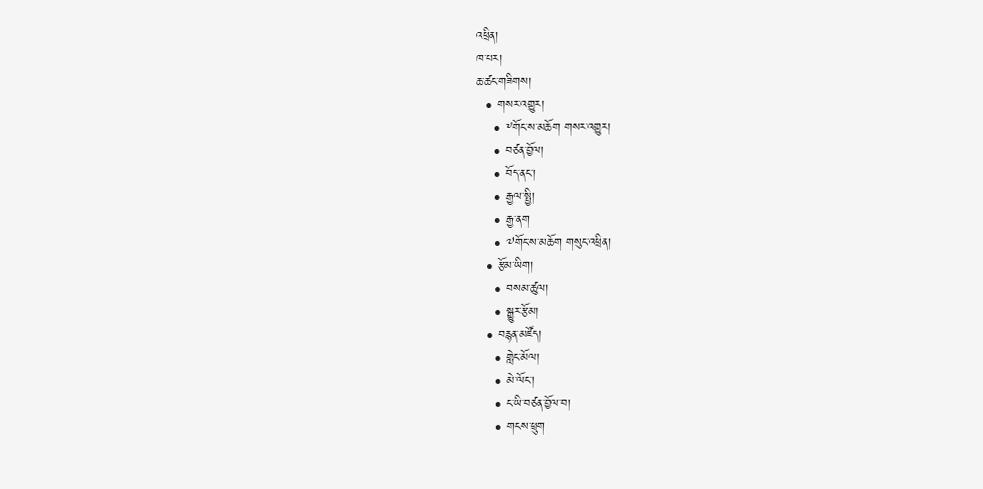འཕྲིན།
ཁ་པར།
ཆ་ཚང་གཟིགས།
  • གསར་འགྱུར།
    • ༸གོང་ས་མཆོག གསར་འགྱུར།
    • བཙན་བྱོལ།
    • བོད་ནང་།
    • རྒྱལ་སྤྱི།
    • རྒྱ་ནག
    • ༧གོང་ས་མཆོག གསུང་འཕྲིན།
  • རྩོམ་ཡིག།
    • བསམ་ཚུལ།
    • སྒྱུར་རྩོམ།
  • བརྙན་མཛོད།
    • གླེང་མོལ།
    • མེ་ལོང་།
    • ང་ཡི་བཙན་བྱོལ་བ།
    • གངས་ཕྲུག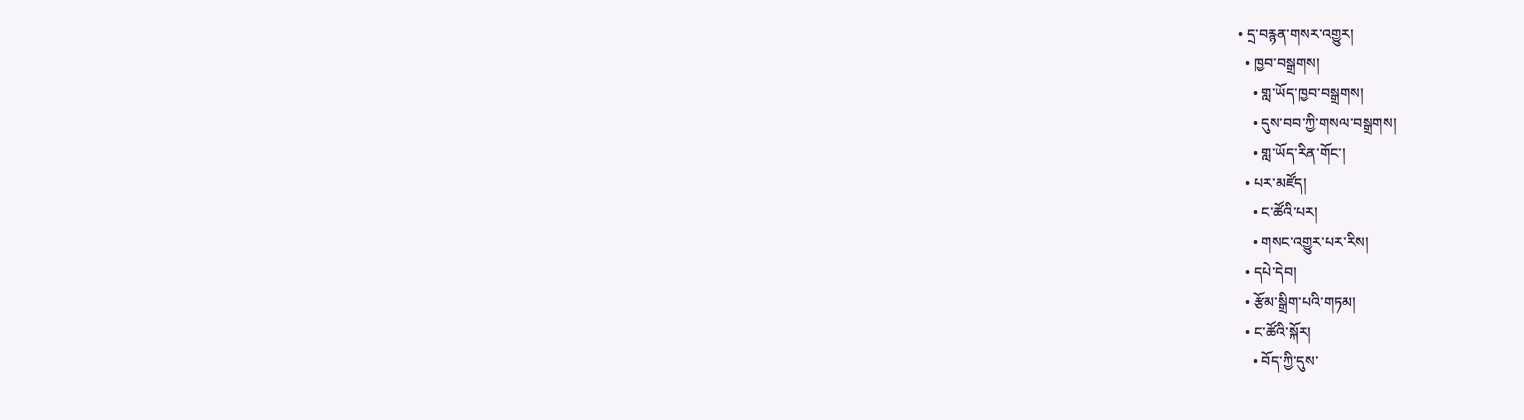• དྲ་བརྙན་གསར་འགྱུར།
  • ཁྱབ་བསྒྲགས།
    • གླ་ཡོད་ཁྱབ་བསྒྲགས།
    • དུས་བབ་ཀྱི་གསལ་བསྒྲགས།
    • གླ་ཡོད་རིན་གོང་།
  • པར་མཛོད།
    • ང་ཚོའི་པར།
    • གསང་འགྱུར་པར་རིས།
  • དཔེ་དེབ།
  • རྩོམ་སྒྲིག་པའི་གཏམ།
  • ང་ཚོའི་སྐོར།
    • བོད་ཀྱི་དུས་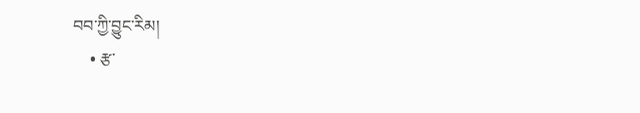བབ་ཀྱི་བྱུང་རིམ།
    • རྩ་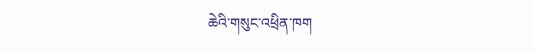ཆེའི་གསུང་འཕྲིན་ཁག